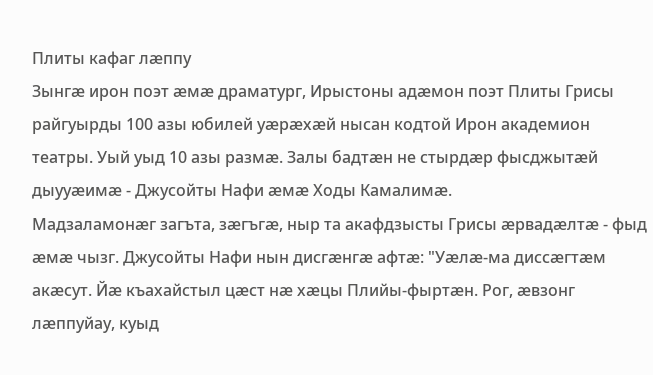Плиты кафаг лæппу
Зынгæ ирон поэт æмæ драматург, Ирыстоны адæмон поэт Плиты Грисы райгуырды 100 азы юбилей уæрæхæй нысан кодтой Ирон академион театры. Уый уыд 10 азы размæ. Залы бадтæн не стырдæр фысджытæй дыууæимæ - Джусойты Нафи æмæ Ходы Камалимæ.
Мадзаламонæг загъта, зæгъгæ, ныр та акафдзысты Грисы æрвадæлтæ - фыд æмæ чызг. Джусойты Нафи нын дисгæнгæ афтæ: "Уæлæ-ма диссæгтæм акæсут. Йæ къахайстыл цæст нæ хæцы Плийы-фыртæн. Рог, æвзонг лæппуйау, куыд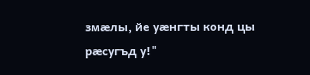змæлы, йе уæнгты конд цы рæсугъд у!"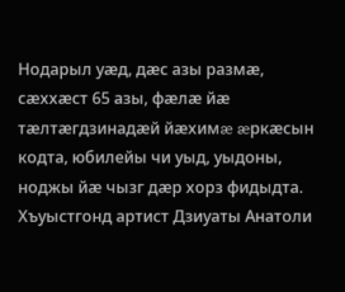Нодарыл уæд, дæс азы размæ, сæххæст 65 азы, фæлæ йæ тæлтæгдзинадæй йæхимæ æркæсын кодта, юбилейы чи уыд, уыдоны, ноджы йæ чызг дæр хорз фидыдта. Хъуыстгонд артист Дзиуаты Анатоли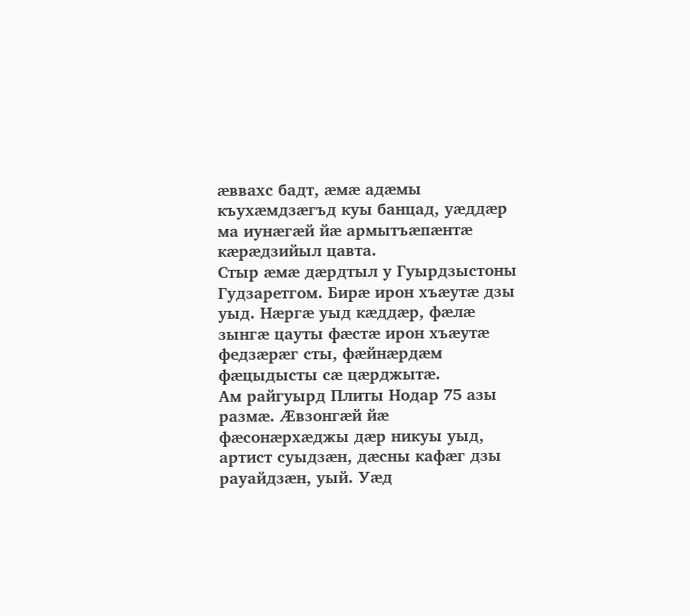æввахс бадт, æмæ адæмы къухæмдзæгъд куы банцад, уæддæр ма иунæгæй йæ армытъæпæнтæ кæрæдзийыл цавта.
Стыр æмæ дæрдтыл у Гуырдзыстоны Гудзаретгом. Бирæ ирон хъæутæ дзы уыд. Нæргæ уыд кæддæр, фæлæ зынгæ цауты фæстæ ирон хъæутæ федзæрæг сты, фæйнæрдæм фæцыдысты сæ цæрджытæ.
Ам райгуырд Плиты Нодар 75 азы размæ. Æвзонгæй йæ фæсонæрхæджы дæр никуы уыд, артист суыдзæн, дæсны кафæг дзы рауайдзæн, уый. Уæд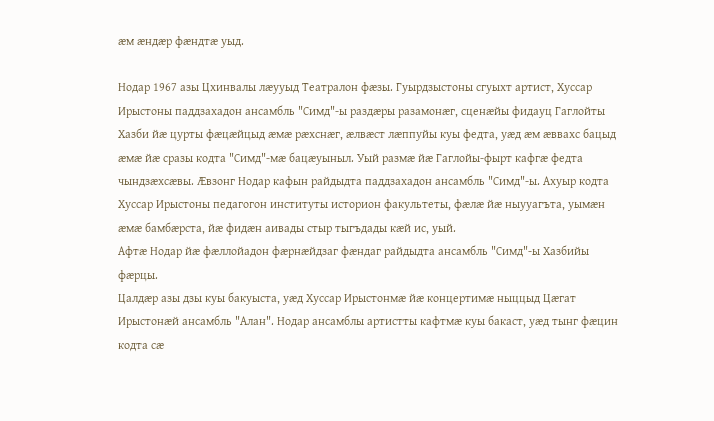æм æндæр фæндтæ уыд.

Нодар 1967 азы Цхинвалы лæууыд Театралон фæзы. Гуырдзыстоны сгуыхт артист, Хуссар Ирыстоны паддзахадон ансамбль "Симд"-ы раздæры разамонæг, сценæйы фидауц Гаглойты Хазби йæ цурты фæцæйцыд æмæ рæхснæг, æлвæст лæппуйы куы федта, уæд æм æввахс бацыд æмæ йæ сразы кодта "Симд"-мæ бацæуыныл. Уый размæ йæ Гаглойы-фырт кафгæ федта чындзæхсæвы. Æвзонг Нодар кафын райдыдта паддзахадон ансамбль "Симд"-ы. Ахуыр кодта Хуссар Ирыстоны педагогон институты историон факультеты, фæлæ йæ ныууагъта, уымæн æмæ бамбæрста, йæ фидæн аивады стыр тыгъдады кæй ис, уый.
Афтæ Нодар йæ фæллойадон фæрнæйдзаг фæндаг райдыдта ансамбль "Симд"-ы Хазбийы фæрцы.
Цалдæр азы дзы куы бакуыста, уæд Хуссар Ирыстонмæ йæ концертимæ ныццыд Цæгат Ирыстонæй ансамбль "Алан". Нодар ансамблы артистты кафтмæ куы бакаст, уæд тынг фæцин кодта сæ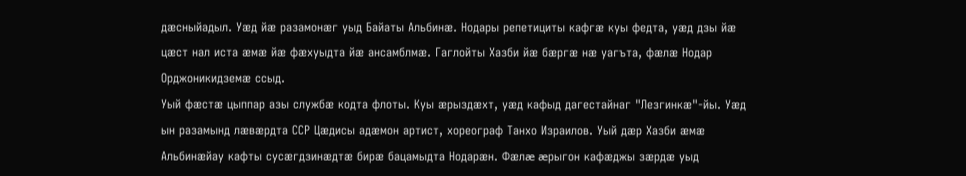дæсныйадыл. Уæд йæ разамонæг уыд Байаты Альбинæ. Нодары репетициты кафгæ куы федта, уæд дзы йæ цæст нал иста æмæ йæ фæхуыдта йæ ансамблмæ. Гаглойты Хазби йæ бæргæ нæ уагъта, фæлæ Нодар Орджоникидземæ ссыд.
Уый фæстæ цыппар азы службæ кодта флоты. Куы æрыздæхт, уæд кафыд дагестайнаг "Лезгинкæ"-йы. Уæд ын разамынд лæвæрдта ССР Цæдисы адæмон артист, хореограф Танхо Израилов. Уый дæр Хазби æмæ Альбинæйау кафты сусæгдзинæдтæ бирæ бацамыдта Нодарæн. Фæлæ æрыгон кафæджы зæрдæ уыд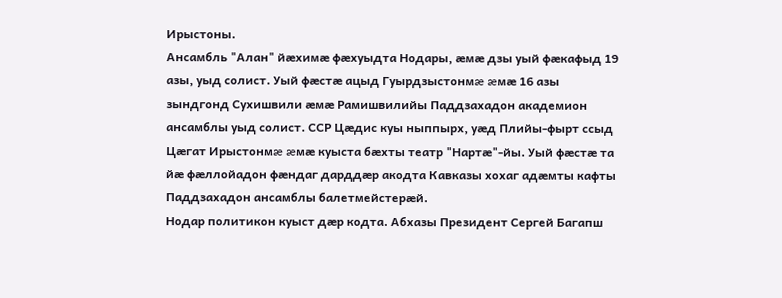Ирыстоны.
Ансамбль "Алан" йæхимæ фæхуыдта Нодары, æмæ дзы уый фæкафыд 19 азы, уыд солист. Уый фæстæ ацыд Гуырдзыстонмæ æмæ 16 азы зындгонд Сухишвили æмæ Рамишвилийы Паддзахадон академион ансамблы уыд солист. ССР Цæдис куы ныппырх, уæд Плийы-фырт ссыд Цæгат Ирыстонмæ æмæ куыста бæхты театр "Нартæ"-йы. Уый фæстæ та йæ фæллойадон фæндаг дарддæр акодта Кавказы хохаг адæмты кафты Паддзахадон ансамблы балетмейстерæй.
Нодар политикон куыст дæр кодта. Абхазы Президент Сергей Багапш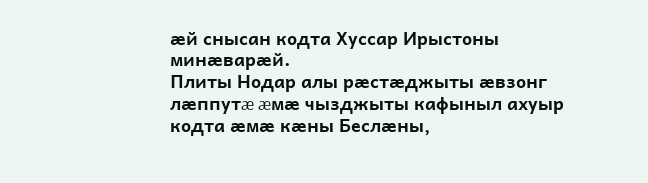æй снысан кодта Хуссар Ирыстоны минæварæй.
Плиты Нодар алы рæстæджыты æвзонг лæппутæ æмæ чызджыты кафыныл ахуыр кодта æмæ кæны Беслæны,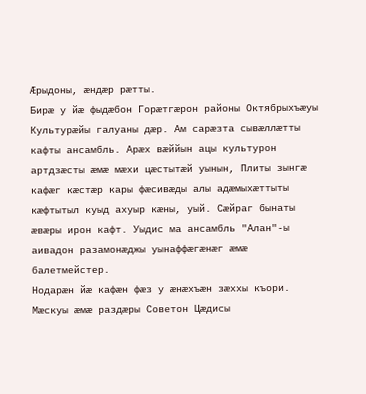Æрыдоны, æндæр рæтты.
Бирæ у йæ фыдæбон Горæтгæрон районы Октябрыхъæуы Культурæйы галуаны дæр. Ам сарæзта сывæллæтты кафты ансамбль. Арæх вæййын ацы культурон артдзæсты æмæ мæхи цæстытæй уынын, Плиты зынгæ кафæг кæстæр кары фæсивæды алы адæмыхæттыты кæфтытыл куыд ахуыр кæны, уый. Сæйраг бынаты æвæры ирон кафт. Уыдис ма ансамбль "Алан"-ы аивадон разамонæджы уынаффæгæнæг æмæ балетмейстер.
Нодарæн йæ кафæн фæз у æнæхъæн зæххы къори. Мæскуы æмæ раздæры Советон Цæдисы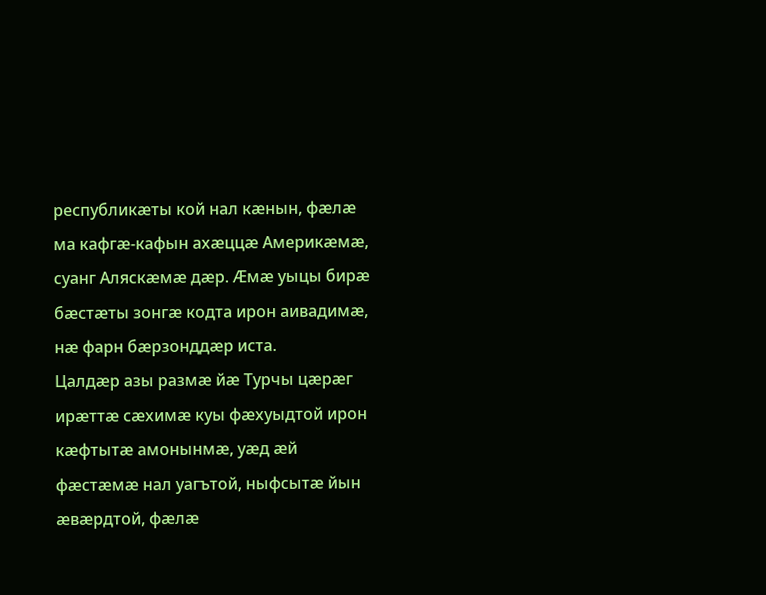республикæты кой нал кæнын, фæлæ ма кафгæ-кафын ахæццæ Америкæмæ, суанг Аляскæмæ дæр. Æмæ уыцы бирæ бæстæты зонгæ кодта ирон аивадимæ, нæ фарн бæрзонддæр иста.
Цалдæр азы размæ йæ Турчы цæрæг ирæттæ сæхимæ куы фæхуыдтой ирон кæфтытæ амонынмæ, уæд æй фæстæмæ нал уагътой, ныфсытæ йын æвæрдтой, фæлæ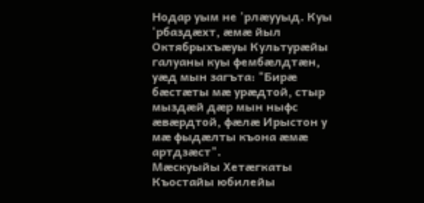Нодар уым не 'рлæууыд. Куы 'рбаздæхт, æмæ йыл Октябрыхъæуы Культурæйы галуаны куы фембæлдтæн, уæд мын загъта: "Бирæ бæстæты мæ урæдтой, стыр мыздæй дæр мын ныфс æвæрдтой, фæлæ Ирыстон у мæ фыдæлты къона æмæ артдзæст".
Мæскуыйы Хетæгкаты Къостайы юбилейы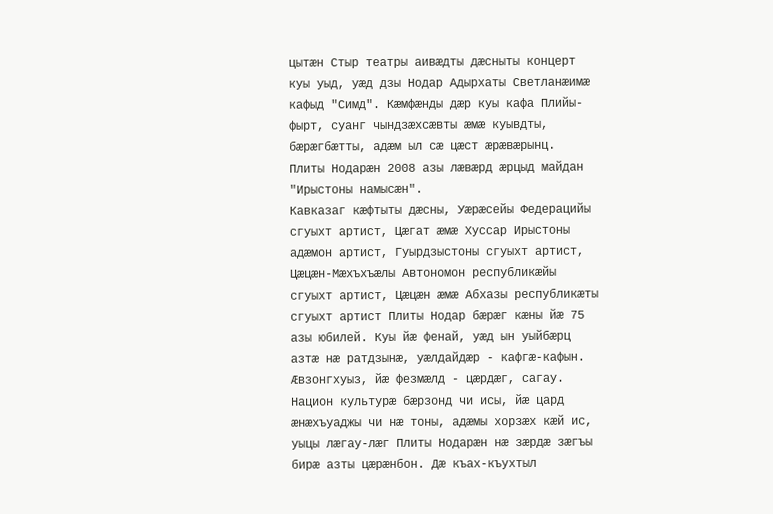цытæн Стыр театры аивæдты дæсныты концерт куы уыд, уæд дзы Нодар Адырхаты Светланæимæ кафыд "Симд". Кæмфæнды дæр куы кафа Плийы-фырт, суанг чындзæхсæвты æмæ куывдты, бæрæгбæтты, адæм ыл сæ цæст æрæвæрынц.
Плиты Нодарæн 2008 азы лæвæрд æрцыд майдан "Ирыстоны намысæн".
Кавказаг кæфтыты дæсны, Уæрæсейы Федерацийы сгуыхт артист, Цæгат æмæ Хуссар Ирыстоны адæмон артист, Гуырдзыстоны сгуыхт артист, Цæцæн-Мæхъхъæлы Автономон республикæйы сгуыхт артист, Цæцæн æмæ Абхазы республикæты сгуыхт артист Плиты Нодар бæрæг кæны йæ 75 азы юбилей. Куы йæ фенай, уæд ын уыйбæрц азтæ нæ ратдзынæ, уæлдайдæр - кафгæ-кафын. Æвзонгхуыз, йæ фезмæлд - цæрдæг, сагау.
Национ культурæ бæрзонд чи исы, йæ цард æнæхъуаджы чи нæ тоны, адæмы хорзæх кæй ис, уыцы лæгау-лæг Плиты Нодарæн нæ зæрдæ зæгъы бирæ азты цæрæнбон. Дæ къах-къухтыл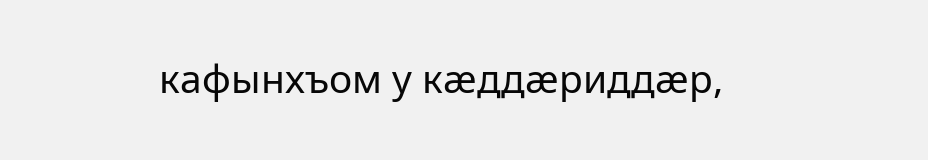кафынхъом у кæддæриддæр,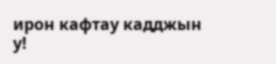ирон кафтау кадджын у!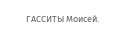ГАССИТЫ Моисей.